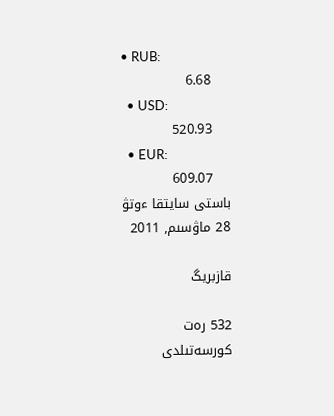• RUB:
    6.68
  • USD:
    520.93
  • EUR:
    609.07
باستى سايتقا ءوتۋ
28 ماۋسىم, 2011

قازبريگ

532 رەت
كورسەتىلدى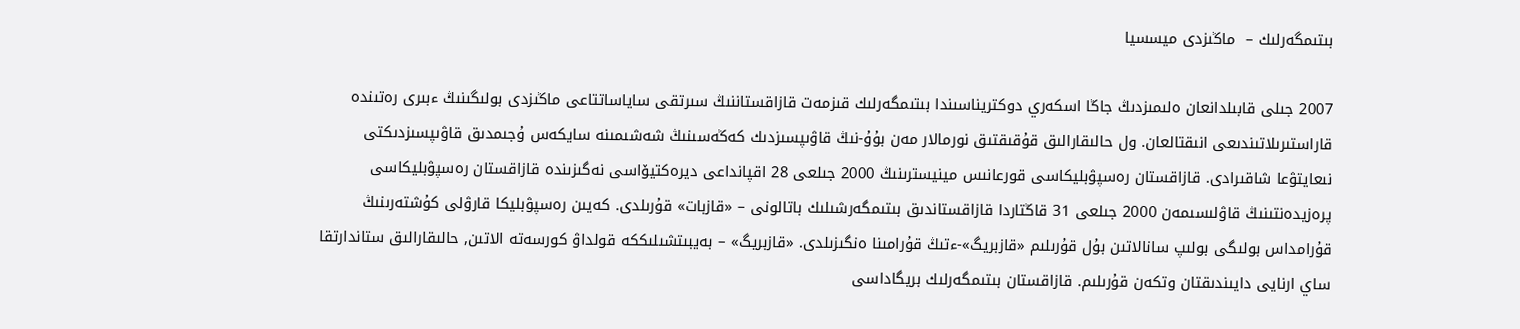بىتىمگەرلىك –  ماڭىزدى ميسسيا

2007 جىلى قابىلدانعان ەلىمىزدىڭ جاڭا اسكەري دوكتريناسىندا بىتىمگەرلىك قىزمەت قازاقستاننىڭ سىرتقى ساياساتتاعى ماڭىزدى بولىگىنىڭ ءبىرى رەتىندە قاراستىرىلاتىندىعى انىقتالعان. ول حالىقارالىق قۇقىقتىق نورمالار مەن بۇۇ-نىڭ قاۋىپسىزدىك كەڭەسىنىڭ شەشىمىنە سايكەس ۇجىمدىق قاۋىپسىزدىكتى نىعايتۋعا شاقىرادى. قازاقستان رەسپۋبليكاسى قورعانىس مينيسترىنىڭ 2000 جىلعى 28 اقپانداعى ديرەكتيۆاسى نەگىزىندە قازاقستان رەسپۋبليكاسى پرەزيدەنتىنىڭ قاۋلىسىمەن 2000 جىلعى 31 قاڭتاردا قازاقستاندىق بىتىمگەرشىلىك باتالونى – «قازبات» قۇرىلدى. كەيىن رەسپۋبليكا قارۋلى كۇشتەرىنىڭ قۇرامداس بولىگى بولىپ سانالاتىن بۇل قۇرىلىم «قازبريگ»-ءتىڭ قۇرامىنا ەنگىزىلدى. «قازبريگ» – بەيبىتشىلىككە قولداۋ كورسەتە الاتىن, حالىقارالىق ستاندارتقا ساي ارنايى دايىندىقتان وتكەن قۇرىلىم. قازاقستان بىتىمگەرلىك بريگاداسى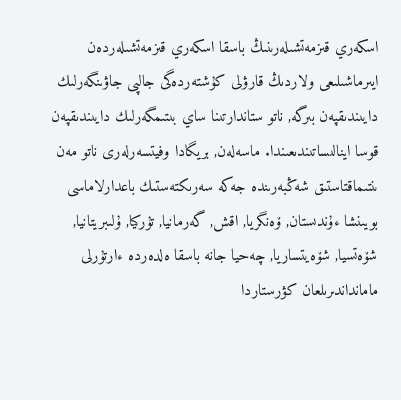اسكەري قىزمەتشىلەرىنىڭ باسقا اسكەري قىزمەتشىلەردەن ايىرماشىلىعى ولاردىڭ قارۋلى كۇشتەردەگى جالپى جاۋىنگەرلىك دايىندىقپەن بىرگە, ناتو ستاندارتىنا ساي بىتىمگەرلىك دايىندىقپەن قوسا اينالىساتىندىعىندا. ماسەلەن, بريگادا وفيتسەرلەرى ناتو مەن ىنتىماقتاستىق شەڭبەرىندە جەكە سەرىكتەستىك باعدارلاماسى بويىنشا ءۇندىستان, ۆەنگريا, اقش, گەرمانيا, تۇركيا, ۇلىبريتانيا, شۆەتسيا, شۆەيتساريا, چەحيا جانە باسقا ەلدەردە ءارتۇرلى مامانداندىرىلعان كۋرستاردا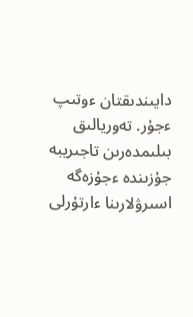دايىندىقتان ءوتىپ ءجۇر. تەوريالىق بىلىمدەرىن تاجىريبە جۇزىندە ءجۇزەگە اسىرۋلارىنا ءارتۇرلى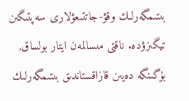بىتىمگەرلىك وقۋ-جاتتىعۋلارى سەپتىگىن تيگىزۋدە. ناقتى مىسالمەن ايتار بولساق, بۇگىنگە دەيىن قازاقستاندىق بىتىمگەرلىك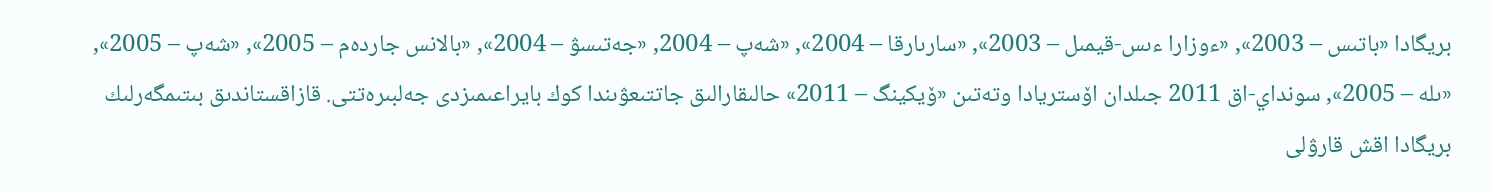بريگادا «باتىس – 2003», «ءوزارا ءىس-قيمىل – 2003», «سارىارقا – 2004», «شەپ – 2004, «جەتىسۋ – 2004», «بالانس جاردەم – 2005», «شەپ – 2005», «ىلە – 2005», سونداي-اق 2011 جىلدان اۆستريادا وتەتىن «ۆيكينگ – 2011» حالىقارالىق جاتتىعۋىندا كوك بايراعىمىزدى جەلبىرەتتى. قازاقستاندىق بىتىمگەرلىك بريگادا اقش قارۋلى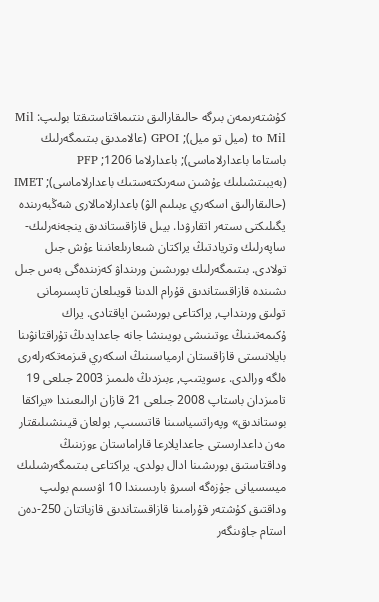كۇشتەرىمەن بىرگە حالىقارالىق ىنتىماقتاستىقتا بولىپ: Mil to Mil (ميل تو ميل); GPOI (عالامدىق بىتىمگەرلىك باستاما باعدارلاماسى); باعدارلاما 1206; PFP (بەيبىتشىلىك ءۇشىن سەرىكتەستىك باعدارلاماسى); IMET (حالىقارالىق اسكەري ءبىلىم الۋ) باعدارلامالارى شەڭبەرىندە يگىلىكتى ىستەر اتقارۋدا. بيىل قازاقستاندىق ينجەنەرلىك-ساپەرلىك وتريادتىڭ يراكتان شىعارىلعانىنا ءۇش جىل تولادى. بىتىمگەرلىك بورىشىن ورىنداۋ كەزىندەگى بەس جىل ىشىندە قازاقستاندىق قۇرام الدىنا قويىلعان تاپسىرمانى تولىق ورىنداپ, يراكتاعى بورىشىن اياقتادى. يراك ۇكىمەتىنىڭ ءوتىنىشى بويىنشا جانە جاعدايدىڭ تۇراقتانۋىنا بايلانىستى قازاقستان ارمياسىنىڭ اسكەري قىزمەتكەرلەرى ەلگە ورالدى. ءسويتىپ, ءبىزدىڭ ەلىمىز 2003 جىلعى 19 تامىزدان باستاپ 2008 جىلعى 21 قازان ارالىعىندا «يراكقا بوستاندىق» وپەراتسياسىنا قاتىسىپ, بولعان قيىنشىلىقتار مەن داعدارىستى جاعدايلارعا قاراماستان ءوزىنىڭ وداقتاستىق بورىشىنا ادال بولدى. يراكتاعى بىتىمگەرشىلىك ميسسيانى جۇزەگە اسىرۋ بارىسىندا 10 اۋىسىم بولىپ وداقتىق كۇشتەر قۇرامىنا قازاقستاندىق قازباتتان 250-دەن استام جاۋىنگەر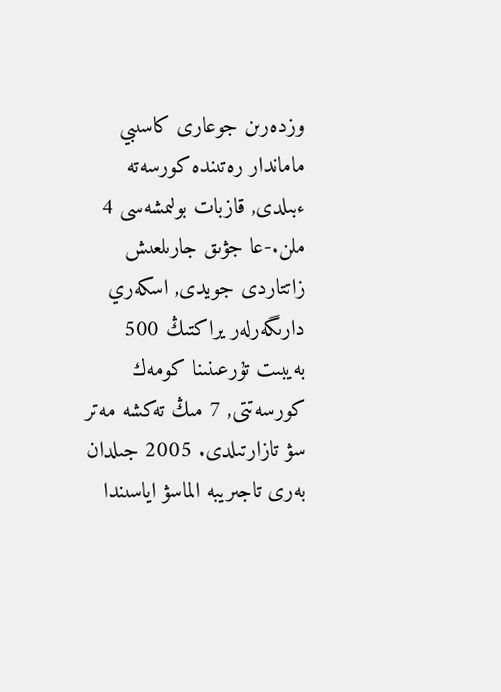وزدەرىن جوعارى كاسىبي ماماندار رەتىندە كورسەتە ءبىلدى, قازبات بولىمشەسى 4 ملن.-عا جۋىق جارىلعىش زاتتاردى جويدى, اسكەري دارىگەرلەر يراكتىڭ 500 بەيبىت تۇرعىنىنا كومەك كورسەتتى, 7 مىڭ تەكشە مەتر سۋ تازارتىلدى. 2005 جىلدان بەرى تاجىريبە الماسۋ اياسىندا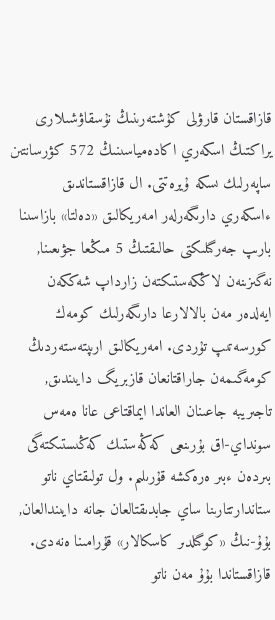قازاقستان قارۋلى كۇشتەرىنىڭ نۇسقاۋشىلارى يراكتىڭ اسكەري اكادەمياسىنىڭ 572 كۋرسانتىن ساپەرلىك ىسكە ۇيرەتتى. ال قازاقستاندىق ءاسكەري دارىگەرلەر امەريكالىق «دەلتا» بازاسىنا بارىپ جەرگىلىكتى حالىقتىڭ 5 مىڭعا جۋىعىنا, نەگىزىنەن لاڭكەستىكتەن زارداپ شەككەن ايەلدەر مەن بالالارعا دارىگەرلىك كومەك كورسەتىپ تۇردى. امەريكالىق ارىپتەستەردىڭ كومەگىمەن جاراقتانعان قازبريگ دايىندىق, تاجىريبە جاعىنان العاندا ايماقتاعى عانا ەمەس سونداي-اق بۇرىنعى كەڭەستىك كەڭىستىكتەگى بىردەن ءبىر ەرەكشە قۇرىلىم. ول تولىقتاي ناتو ستاندارتتارىنا ساي جابدىقتالعان جانە دايىندالعان, بۇۇ-نىڭ «كوگىلدىر كاسكالار» قۇرامىنا ەنەدى. قازاقستاندا بۇۇ مەن ناتو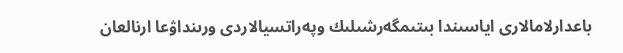باعدارلامالارى اياسىندا بىتىمگەرشىلىك وپەراتسيالاردى ورىنداۋعا ارنالعان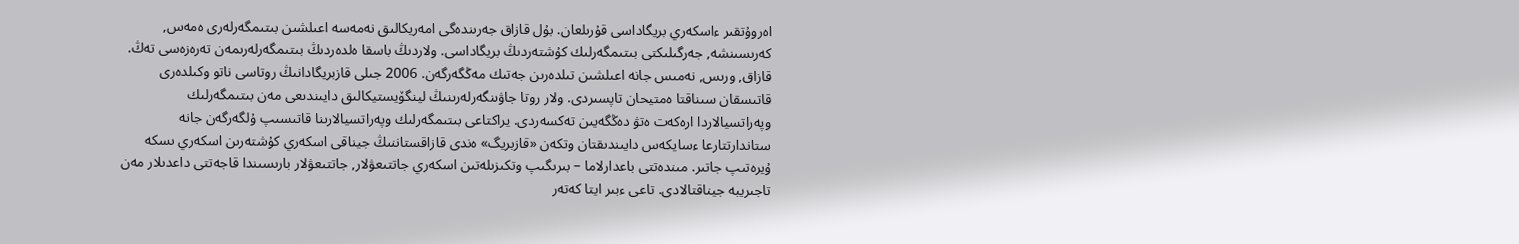اەروۇتقىر ءاسكەري بريگاداسى قۇرىلعان. بۇل قازاق جەرىندەگى امەريكالىق نەمەسە اعىلشىن بىتىمگەرلەرى ەمەس, كەرىسىنشە, جەرگىلىكتى بىتىمگەرلىك كۇشتەردىڭ بريگاداسى. ولاردىڭ باسقا ەلدەردىڭ بىتىمگەرلەرىمەن تەرەزەسى تەڭ. قازاق, ورىس, نەمىس جانە اعىلشىن تىلدەرىن جەتىك مەڭگەرگەن. 2006 جىلى قازبريگادانىڭ روتاسى ناتو وكىلدەرى قاتىسقان سىناقتا ەمتيحان تاپسىردى. ولار روتا جاۋىنگەرلەرىنىڭ لينگۆيستيكالىق دايىندىعى مەن بىتىمگەرلىك وپەراتسيالاردا ارەكەت ەتۋ دەڭگەيىن تەكسەردى. يراكتاعى بىتىمگەرلىك وپەراتسيالارىنا قاتىسىپ ۇلگەرگەن جانە ستاندارتتارعا ءسايكەس دايىندىقتان وتكەن «قازبريگ» ەندى قازاقستاننىڭ جيناقى اسكەري كۇشتەرىن اسكەري ىسكە ۇيرەتىپ جاتىر. مىندەتتى باعدارلاما – بىرىگىپ وتكىزىلەتىن اسكەري جاتتىعۋلار, جاتتىعۋلار بارىسىندا قاجەتتى داعدىلار مەن تاجىريبە جيناقتالادى. تاعى ءبىر ايتا كەتەر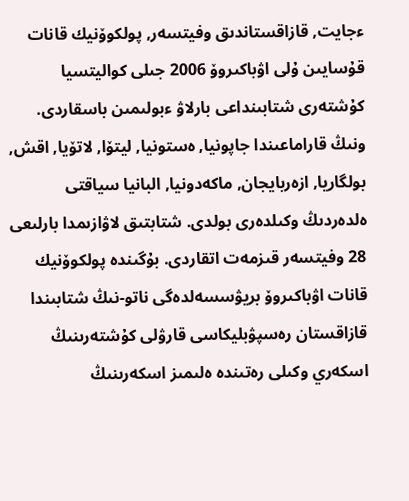ءجايت, قازاقستاندىق وفيتسەر, پولكوۆنيك قانات قۇسايىن ۇلى اۋباكىروۆ 2006 جىلى كواليتسيا كۇشتەرى شتابىنداعى بارلاۋ ءبولىمىن باسقاردى. ونىڭ قاراماعىندا جاپونيا, ەستونيا, ليتۆا, لاتۆيا, اقش, بولگاريا, ازەربايجان, ماكەدونيا, البانيا سياقتى ەلدەردىڭ وكىلدەرى بولدى. شتابتىق لاۋازىمدا بارلىعى 28 وفيتسەر قىزمەت اتقاردى. بۇگىندە پولكوۆنيك قانات اۋباكىروۆ بريۋسسەلدەگى ناتو-نىڭ شتابىندا قازاقستان رەسپۋبليكاسى قارۋلى كۇشتەرىنىڭ اسكەري وكىلى رەتىندە ەلىمىز اسكەرىنىڭ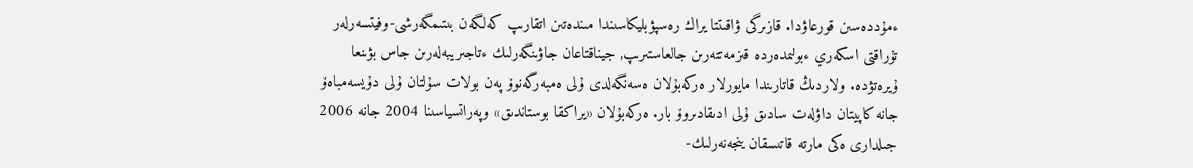ءمۇددەسىن قورعاۋدا. قازىرگى ۋاقىتتا يراك رەسپۋبليكاسىندا مىندەتىن اتقارىپ كەلگەن بىتىمگەرشى-وفيتسەرلەر تۇراقتى اسكەري ءبولىمدەردە قىزمەتتەرىن جالعاستىرىپ, جيناقتاعان جاۋىنگەرلىك ءتاجىريبەلەرىن جاس بۋىنعا ۇيرەتۋدە. ولاردىڭ قاتارىندا مايورلار ەركەبۇلان ەسەنگەلدى ۇلى ەمبەرگەنوۆ پەن بولات سۇلتان ۇلى دۇيسەمباەۆ جانە كاپيتان داۋلەت سادىق ۇلى ادىقادىروۆ بار. ەركەبۇلان «يراكقا بوستاندىق» وپەراتسياسىنا 2004 جانە 2006 جىلدارى ەكى مارتە قاتىسقان ينجەنەرلىك-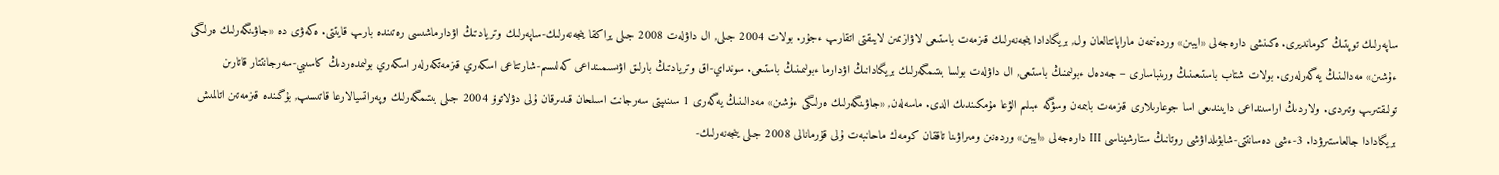ساپەرلىك توپتىڭ كومانديرى. ەكىنشى دارەجەلى «ايبىن» وردەنىمەن ماراپاتتالعان ول, بريگادادا ينجەنەرلىك قىزمەت باستىعى لاۋازىمىن لايىقتى اتقارىپ ءجۇر. بولات 2004 جىلى, ال داۋلەت 2008 جىلى يراكقا ينجەنەرلىك-ساپەرلىك وتريادتىڭ اۋدارماشىسى رەتىندە بارىپ قايتتى. ەكەۋى دە «جاۋىنگەرلىك ەرلىگى ءۇشىن» مەدالىنىڭ يەگەرلەرى. بولات شتاب باستىعىنىڭ ورىنباسارى – جەدەل ءبولىمنىڭ باستىعى, ال داۋلەت بولسا بىتىمگەرلىك بريگادانىڭ اۋدارما ءبولىمىنىڭ باستىعى. سونداي-اق وتريادتىڭ بارلىق اۋىسىمىنداعى كەلىسىم-شارتتاعى اسكەري قىزمەتكەرلەر اسكەري بولىمدەردىڭ كاسىبي-سەرجانتتار قاتارىن تولىقتىرىپ وتىردى. ولاردىڭ اراسىنداعى دايىندىعى اسا جوعارىلارى قىزمەت بابىمەن وسۋگە ءبىلىم الۋعا مۇمكىندىك الدى. ماسەلەن, «جاۋىنگەرلىك ەرلىگى ءۇشىن» مەدالىنىڭ يەگەرى 1 سىنىپتى سەرجانت اسىلحان قىدىرقان ۇلى دۋلاتوۆ 2004 جىلى بىتىمگەرلىك وپەراتسيالارعا قاتىسىپ, بۇگىندە قىزمەتىن اتالمىش بريگادادا جالعاستىرۋدا. 3-ءشى دەسانتتى-شابۋىلداۋشى روتانىڭ ستارشيناسى III دارەجەلى «ايبىن» وردەنىن ومىراۋىنا تاققان كومەك ماحانبەت ۇلى قۇرمانالى 2008 جىلى ينجەنەرلىك-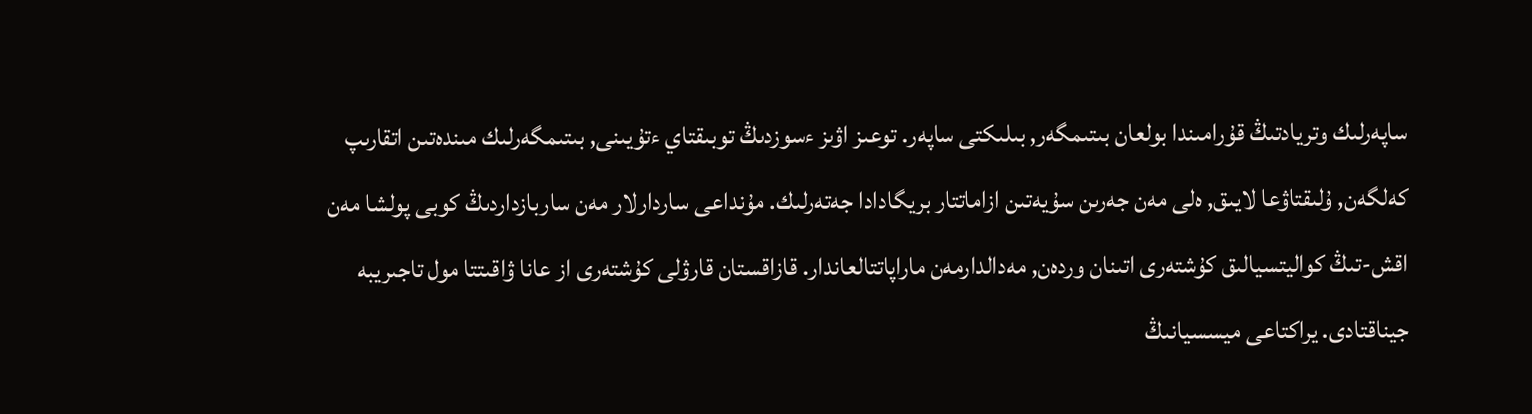ساپەرلىك وتريادتىڭ قۇرامىندا بولعان بىتىمگەر, بىلىكتى ساپەر. توعىز اۋىز ءسوزدىڭ توبىقتاي ءتۇيىنى, بىتىمگەرلىك مىندەتىن اتقارىپ كەلگەن, ۇلىقتاۋعا لايىق, ەلى مەن جەرىن سۇيەتىن ازاماتتار بريگادادا جەتەرلىك. مۇنداعى ساردارلار مەن ساربازداردىڭ كوبى پولشا مەن اقش-تىڭ كواليتسيالىق كۇشتەرى اتىنان وردەن, مەدالدارمەن ماراپاتتالعاندار. قازاقستان قارۋلى كۇشتەرى از عانا ۋاقىتتا مول تاجىريبە جيناقتادى. يراكتاعى ميسسيانىڭ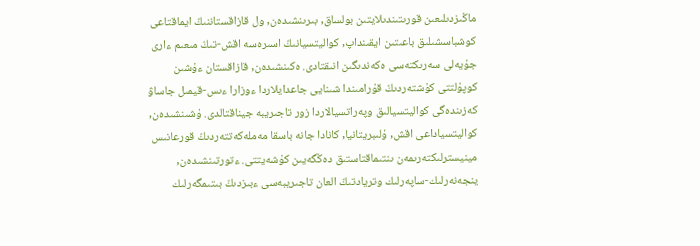ماڭىزدىلىعىن قورىتىندىلايتىن بولساق, بىرىنشىدەن, ول قازاقستاننىڭ ايماقتاعى كوشباسشىلىق باعىتىن ايقىنداپ, كواليتسيانىڭ اسىرەسە اقش-تىڭ مىعىم ءارى جۇيەلى سەرىكتەسى ەكەندىگىن انىقتادى. ەكىنشىدەن, قازاقستان ءۇشىن كوپۇلتتى كۇشتەردىڭ قۇرامىندا شىنايى جاعدايلاردا ءوزارا ءىس-قيمىل جاساۋ كەزىندەگى كواليتسيالىق وپەراتسيالاردا زور تاجىريبە جيناقتالدى. ۇشىنشىدەن, كواليتسياداعى اقش, ۇلىبريتانيا, كانادا جانە باسقا مەملەكەتتەردىڭ قورعانىس مينيسترلىكتەرىمەن ىنتىماقتاستىق دەڭگەيىن كۇشەيتتى. ءتورتىنشىدەن, ينجەنەرلىك-ساپەرلىك وتريادتىڭ العان تاجىريبەسى ءبىزدىڭ بىتىمگەرلىك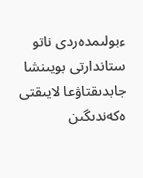ءبولىمدەردى ناتو ستاندارتى بويىنشا جابدىقتاۋعا لايىقتى ەكەندىگىن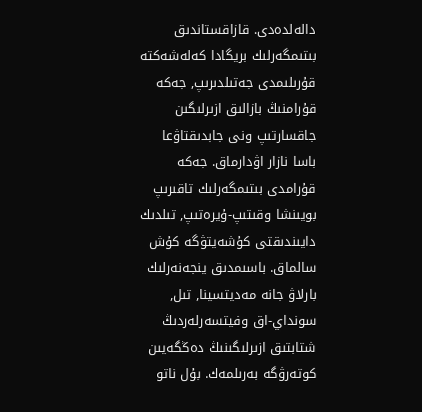دالەلدەدى. قازاقستاندىق بىتىمگەرلىك بريگادا كەلەشەكتە قۇرىلىمدى جەتىلدىرىپ, جەكە قۇرامنىڭ بازالىق ازىرلىگىن جاقسارتىپ ونى جابدىقتاۋعا باسا نازار اۋدارماق. جەكە قۇرامدى بىتىمگەرلىك تاقىرىپ بويىنشا وقىتىپ-ۇيرەتىپ, تىلدىك دايىندىقتى كۇشەيتۋگە كۇش سالماق. باسىمدىق ينجەنەرلىك بارلاۋ جانە مەديتسينا, تىل, سونداي-اق وفيتسەرلەردىڭ شتابتىق ازىرلىگىنىڭ دەڭگەيىن كوتەرۋگە بەرىلمەك. بۇل ناتو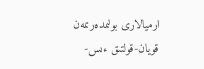ارميالارى بولىمدەرىمەن قويان-قولتىق ءىس-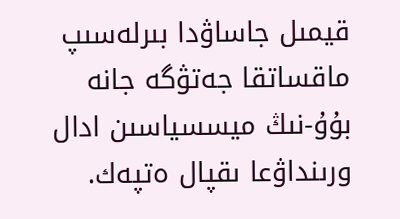قيمىل جاساۋدا بىرلەسىپ ماقساتقا جەتۋگە جانە بۇۇ-نىڭ ميسسياسىن ادال ورىنداۋعا ىقپال ەتپەك.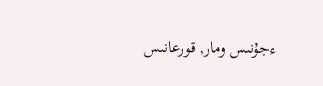ءجۇنىس ومار, قورعانىس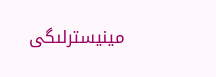مينيسترلىگى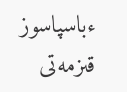ءباسپاسوز قىزمەتى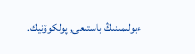ءبولىمىنىڭ باستىعى, پولكوۆنيك.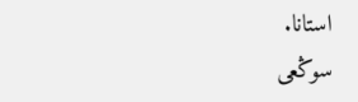استانا.
سوڭعى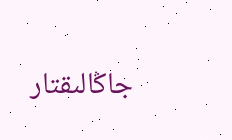جاڭالىقتار